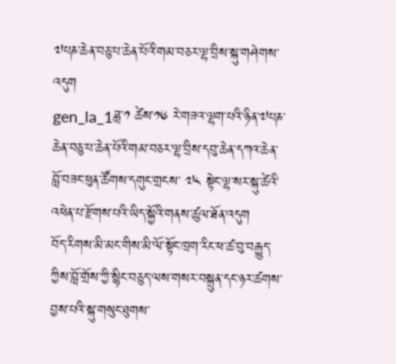༧པཎ་ཆེན་བཅུ་པ་ཆེན་པོའི་གམ་བཅར་ལྷ་བྲིས་སྐུ་གཤེགས་འདུག
gen_la_1ཟླ་༡ ཚེས་༡༦ རེ་གཟའ་ལྷག་པའི་ཉིན་༧པཎ་ཆེན་བཅུ་པ་ཆེན་པོའི་གམ་བཅར་ལྷ་བྲིས་དབུ་ཆེན་དཀའ་ཆེན་བློ་བཟང་ཕུན་ཚོགས་དགུང་གྲངས་ ༧༨ སྟེང་ལྷ་སར་སྐུ་ཚེའི་འཕེན་པ་རྫོགས་པའི་ཡིད་སྐྱོའི་གནས་ཚུལ་ཐོན་འདུག
བོད་རིགས་མི་མང་གིས་མི་ལོ་སྟོང་ཁྲག་རིང་ཕ་ཚ་བུ་བརྒྱུད་ཀྱིས་བློ་གྲོས་ཀྱི་སྙིང་བཅུད་ལས་གསར་བསྐྲུན་དང་ཉར་ཚགས་བྱས་པའི་སྐུ་གསུང་ཐུགས་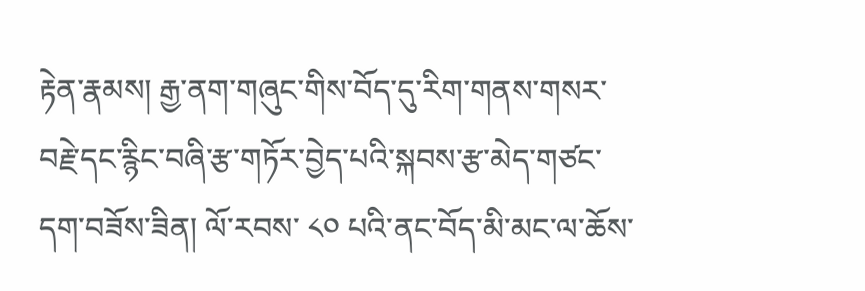རྟེན་རྣམས། རྒྱ་ནག་གཞུང་གིས་བོད་དུ་རིག་གནས་གསར་བརྗེ་དང་རྙིང་བཞི་རྩ་གཏོར་བྱེད་པའི་སྐབས་རྩ་མེད་གཙང་དག་བཟོས་ཟིན། ལོ་རབས་ ༨༠ པའི་ནང་བོད་མི་མང་ལ་ཆོས་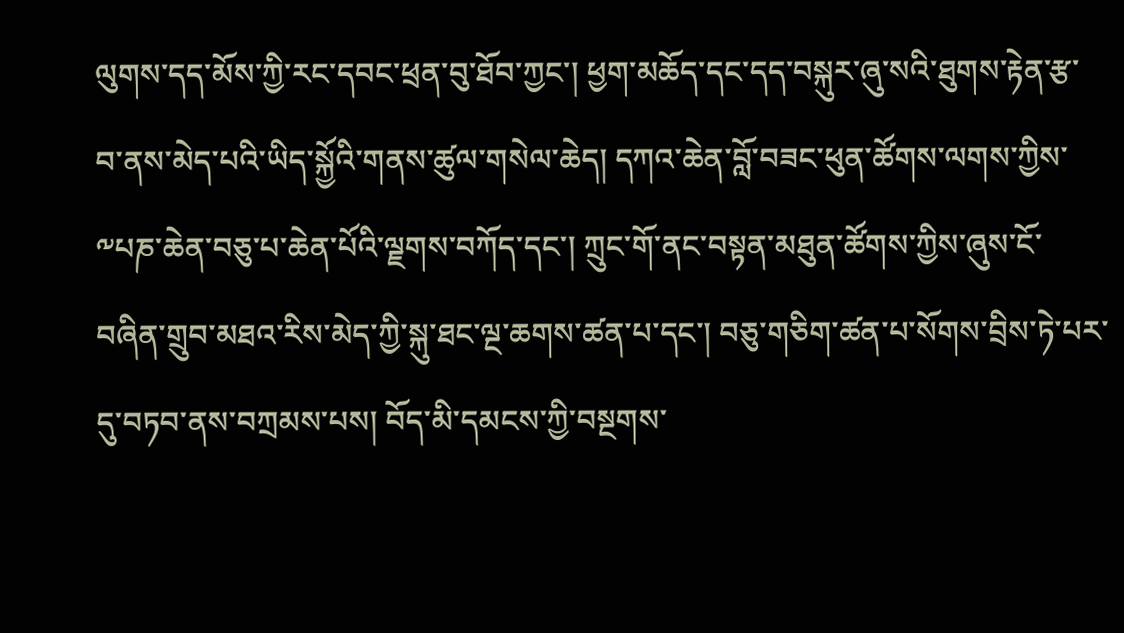ལུགས་དད་མོས་ཀྱི་རང་དབང་ཕྲན་བུ་ཐོབ་ཀྱང་། ཕྱག་མཆོད་དང་དད་བསྐུར་ཞུ་སའི་ཐུགས་རྟེན་རྩ་བ་ནས་མེད་པའི་ཡིད་སྐྱོའི་གནས་ཚུལ་གསེལ་ཆེད། དཀའ་ཆེན་བློ་བཟང་ཕུན་ཚོགས་ལགས་ཀྱིས་༸པཎ་ཆེན་བཅུ་པ་ཆེན་པོའི་ལྗགས་བཀོད་དང་། ཀྲུང་གོ་ནང་བསྟན་མཐུན་ཚོགས་ཀྱིས་ཞུས་ངོ་བཞིན་གྲུབ་མཐའ་རིས་མེད་ཀྱི་སྐུ་ཐང་ལྔ་ཆགས་ཚན་པ་དང་། བཅུ་གཅིག་ཚན་པ་སོགས་བྲིས་ཏེ་པར་དུ་བཏབ་ནས་བཀྲམས་པས། བོད་མི་དམངས་ཀྱི་བསྔགས་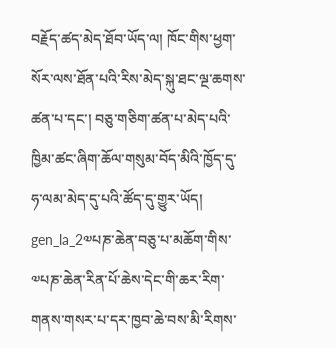བརྗོད་ཚད་མེད་ཐོབ་ཡོད་ལ། ཁོང་གིས་ཕྱག་སོར་ལས་ཐོན་པའི་རིས་མེད་སྐུ་ཐང་ལྔ་ཆགས་ཚན་པ་དང་། བཅུ་གཅིག་ཚན་པ་མེད་པའི་ཁྱིམ་ཚང་ཞིག་ཆོལ་གསུམ་བོད་མིའི་ཁྱོད་དུ་ཧ་ལམ་མེད་དུ་པའི་ཚོད་དུ་གྱུར་ཡོད།
gen_la_2༧པཎ་ཆེན་བཅུ་པ་མཆོག་གིས་༧པཎ་ཆེན་རིན་པོ་ཆེས་དེང་གི་ཆར་རིག་གནས་གསར་པ་དར་ཁྱབ་ཆེ་བས་མི་རིགས་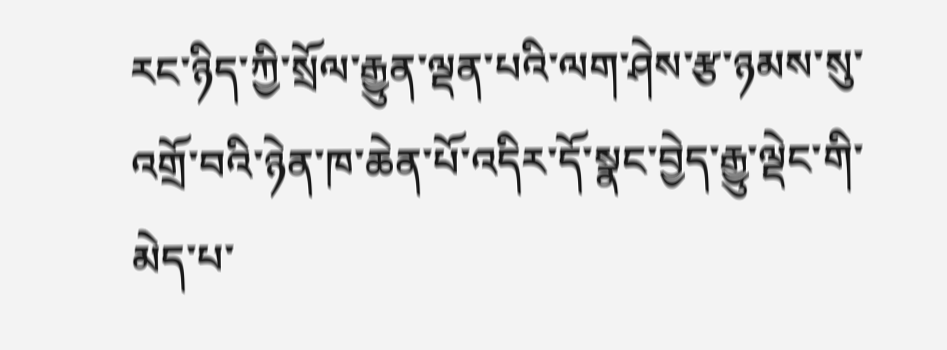རང་ཉིད་ཀྱི་སྲོལ་རྒྱུན་ལྡན་པའི་ལག་ཤེས་རྩ་ཉམས་སུ་འགྲོ་བའི་ཉེན་ཁ་ཆེན་པོ་འདིར་དོ་སྣང་བྱེད་རྒྱུ་ལྡེང་གི་མེད་པ་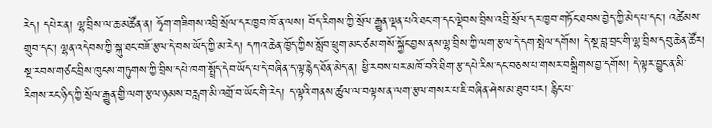རེད། དཔེར་ན། ལྷ་བྲིས་ལ་ཆ་མཚོན་ན། ཧྭོག་གཟིགས་འབྲི་སྲོལ་དར་ཁྱབ་ཁོ་ན་ལས། བོད་རིགས་ཀྱི་སྲོལ་རྒྱུན་ལྡན་པའི་ཐང་ག་དང་ལྡེབས་བྲིས་འབྲི་སྲོལ་དར་ཁྱབ་གཏོང་ཐབས་བྱེད་ཀྱི་མེད་པ་དང་། འཚེམས་གྲུབ་དང་། ལྷན་འདེབས་ཀྱི་སྐུ་ཐང་བཟོ་རྩལ་དེ་བས་ཡོད་ཀྱི་མ་རེད། དཀའ་ཆེན་ཁྱོད་ཀྱིས་སློབ་ཕྲུག་མང་ཙམ་གསོ་སྐྱོང་བྱས་ནས་ལྷ་བྲིས་ཀྱི་ལག་རྩལ་དེ་དག་སྤེལ་དགོས། དེ་སྔ་བླ་བྲང་གི་ལྷ་བྲིས་དབུ་ཆེན་ཚོར། སྔ་རབས་གཙང་བྲིས་ཁུངས་གཏུགས་ཀྱི་བྲིས་དཔེ་ཁག་སྤྲོད་དེབ་ཡོད་པ་དེ་བཞིན་ད་ལྟ་རྙེད་ཐོན་མེད་ན། ཕྱི་རབས་པར་མཁོ་བའི་ཐིག་རྩ་དཔེ་རིས་དང་བཅས་པ་གསར་བསྒྲིགས་བྱ་དགོས། དེ་ལྟར་བྱུང་ན་མི་རིགས་རང་ཉིད་ཀྱི་སྲོལ་རྒྱུན་གྱི་ལག་རྩལ་ཉམས་བརླག་མི་འགྲོ་བ་ཡོང་གི་རེད། ད་ལྟའི་གནས་ཚུལ་ལ་བལྟས་ན་ལག་རྩལ་གསར་པ་ཇི་བཞིན་ཤེས་མ་ཐུབ་པར། རྙིང་པ་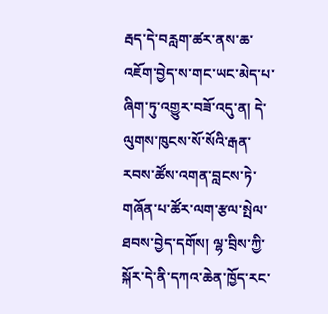རྦད་དེ་བརླག་ཚར་ནས་ཆ་འཇོག་བྱེད་ས་གང་ཡང་མེད་པ་ཞིག་ཏུ་འགྱུར་བཟོ་འདུ་ན། དེ་ལུགས་ཁུངས་སོ་སོའི་རྒན་རབས་ཚོས་འགན་བླངས་ཏེ་གཞོན་པ་ཚོར་ལག་རྩལ་སྤེལ་ཐབས་བྱེད་དགོས། ལྷ་བྲིས་ཀྱི་སྐོར་དེ་ནི་དཀའ་ཆེན་ཁྱོད་རང་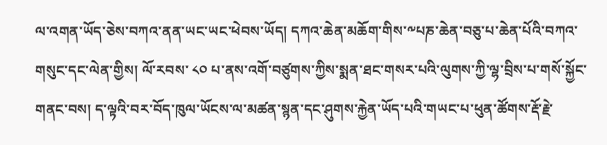ལ་འགན་ཡོད་ཅེས་བཀའ་ནན་ཡང་ཡང་ཕེབས་ཡོད། དཀའ་ཆེན་མཆོག་གིས་༸པཎ་ཆེན་བཅུ་པ་ཆེན་པོའི་བཀའ་གསུང་དང་ལེན་གྱིས། ལོ་རབས་ ༨༠ པ་ནས་འགོ་བཙུགས་ཀྱིས་སྨན་ཐང་གསར་པའི་ལུགས་ཀྱི་ལྷ་བྲིས་པ་གསོ་སྐྱོང་གནང་བས། ད་ལྟའི་བར་བོད་ཁུལ་ཡོངས་ལ་མཚན་སྙན་དང་ཤུགས་རྐྱེན་ཡོད་པའི་གཡང་པ་ཕུན་ཚོགས་རྡོ་རྗེ་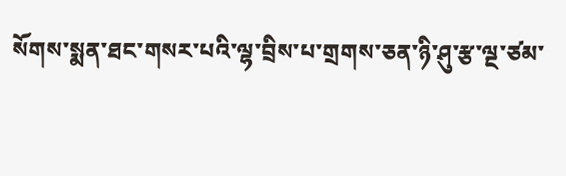སོགས་སྨན་ཐང་གསར་པའི་ལྷ་བྲིས་པ་གྲགས་ཅན་ཉི་ཤུ་རྩ་ལྔ་ཙམ་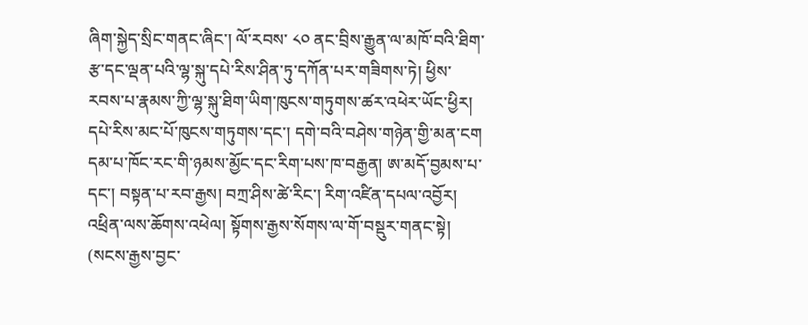ཞིག་སྐྱེད་སྲིང་གནང་ཞིང་། ལོ་རབས་ ༨༠ ནང་བྲིས་རྒྱུན་ལ་མཁོ་བའི་ཐིག་རྩ་དང་ལྡན་པའི་ལྷ་སྐུ་དཔེ་རིས་ཤིན་ཏུ་དཀོན་པར་གཟིགས་ཏེ། ཕྱིས་རབས་པ་རྣམས་ཀྱི་ལྷ་སྐུ་ཐིག་ཡིག་ཁུངས་གཏུགས་ཚར་འཕེར་ཡོང་ཕྱིར། དཔེ་རིས་མང་པོ་ཁུངས་གཏུགས་དང་། དགེ་བའི་བཤེས་གཉེན་གྱི་མན་ངག དམ་པ་ཁོང་རང་གི་ཉམས་མྱོང་དང་རིག་པས་ཁ་བརྒྱན། ཨ་མདོ་བྱམས་པ་དང་། བསྟན་པ་རབ་རྒྱས། བཀྲ་ཤིས་ཚེ་རིང་། རིག་འཛིན་དཔལ་འབྱོར། འཕྲིན་ལས་ཆོགས་འཕེལ། སྟོགས་རྒྱས་སོགས་ལ་གོ་བསྡུར་གནང་སྟེ། (སངས་རྒྱས་བྱང་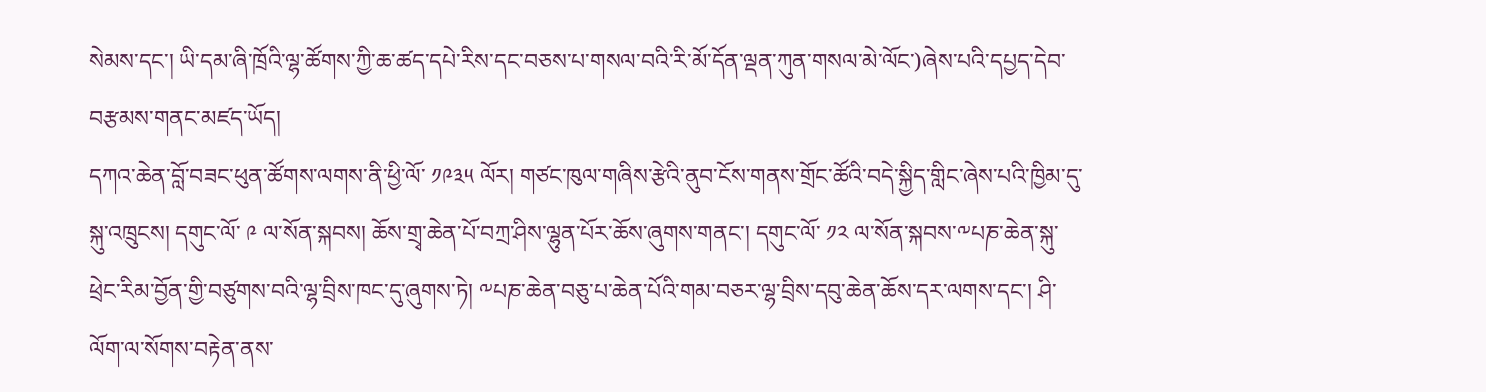སེམས་དང་། ཡི་དམ་ཞི་ཁྲོའི་ལྷ་ཚོགས་ཀྱི་ཆ་ཚད་དཔེ་རིས་དང་བཅས་པ་གསལ་བའི་རི་མོ་དོན་ལྡན་ཀུན་གསལ་མེ་ལོང་)ཞེས་པའི་དཔྱད་དེབ་བརྩམས་གནང་མཛད་ཡོད།
དཀའ་ཆེན་བློ་བཟང་ཕུན་ཚོགས་ལགས་ནི་ཕྱི་ལོ་ ༡༩༣༥ ལོར། གཙང་ཁུལ་གཞིས་རྩེའི་ནུབ་ངོས་གནས་གྲོང་ཚོའི་བདེ་སྐྱིད་གླིང་ཞེས་པའི་ཁྱིམ་དུ་སྐུ་འཁྲུངས། དགུང་ལོ་ ༩ ལ་སོན་སྐབས། ཆོས་གྲྭ་ཆེན་པོ་བཀྲ་ཤིས་ལྷུན་པོར་ཆོས་ཞུགས་གནང་། དགུང་ལོ་ ༡༢ ལ་སོན་སྐབས་༸པཎ་ཆེན་སྐུ་ཕྲེང་རིམ་བྱོན་གྱི་བཙུགས་བའི་ལྷ་བྲིས་ཁང་དུ་ཞུགས་ཏེ། ༸པཎ་ཆེན་བཅུ་པ་ཆེན་པོའི་གམ་བཅར་ལྷ་བྲིས་དབུ་ཆེན་ཆོས་དར་ལགས་དང་། ཤི་ལོག་ལ་སོགས་བརྟེན་ནས་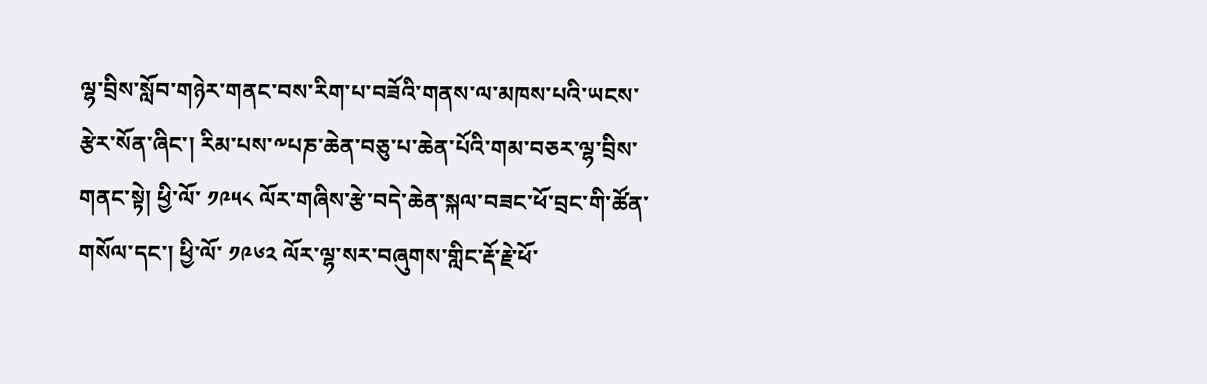ལྷ་བྲིས་སློབ་གཉེར་གནང་བས་རིག་པ་བཟོའི་གནས་ལ་མཁས་པའི་ཡངས་རྩེར་སོན་ཞིང་། རིམ་པས་༸པཎ་ཆེན་བཅུ་པ་ཆེན་པོའི་གམ་བཅར་ལྷ་བྲིས་གནང་སྟེ། ཕྱི་ལོ་ ༡༩༥༨ ལོར་གཞིས་རྩེ་བདེ་ཆེན་སྐལ་བཟང་ཕོ་བྲང་གི་ཚོན་གསོལ་དང་། ཕྱི་ལོ་ ༡༩༦༢ ལོར་ལྷ་སར་བཞུགས་གླིང་རྡོ་རྗེ་ཕོ་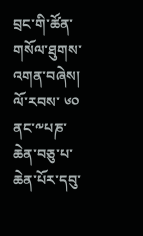བྲང་གི་ཚོན་གསོལ་ཐུགས་འགན་བཞེས། ལོ་རབས་ ༦༠ ནང་༸པཎ་ཆེན་བཅུ་པ་ཆེན་པོར་དབུ་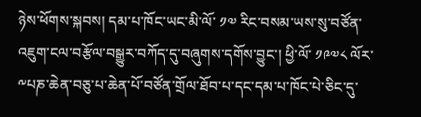ཉེས་ཕོགས་སྐབས། དམ་པ་ཁོང་ཡང་མི་ལོ་ ༡༧ རིང་བསམ་ཡས་སུ་བཙོན་འཇུག་ངལ་བརྩོལ་བསྒྱུར་བཀོད་དུ་བཞུགས་དགོས་བྱུང་། ཕྱི་ལོ་ ༡༩༧༨ ལོར་༸པཎ་ཆེན་བཅུ་པ་ཆེན་པོ་བཙོན་གྲོལ་ཐོབ་པ་དང་དམ་པ་ཁོང་པེ་ཅིང་དུ་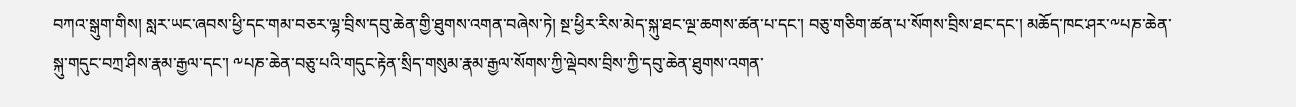བཀའ་སྒུག་གིས། སླར་ཡང་ཞབས་ཕྱི་དང་གམ་བཅར་ལྷ་བྲིས་དབུ་ཆེན་གྱི་ཐུགས་འགན་བཞེས་ཏེ། སྔ་ཕྱིར་རིས་མེད་སྐུ་ཐང་ལྔ་ཆགས་ཚན་པ་དང་། བཅུ་གཅིག་ཚན་པ་སོགས་བྲིས་ཐང་དང་། མཆོད་ཁང་ཤར་༸པཎ་ཆེན་སྐུ་གདུང་བཀྲ་ཤིས་རྣམ་རྒྱལ་དང་། ༸པཎ་ཆེན་བཅུ་པའི་གདུང་རྟེན་སྲིད་གསུམ་རྣམ་རྒྱལ་སོགས་ཀྱི་ལྡེབས་བྲིས་ཀྱི་དབུ་ཆེན་ཐུགས་འགན་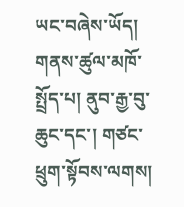ཡང་བཞེས་ཡོད།
གནས་ཚུལ་མཁོ་སྤྲོད་པ། ནུབ་རྒྱ་བུ་ཆུང་དང་། གཙང་ཕྲུག་སྟོབས་ལགས།